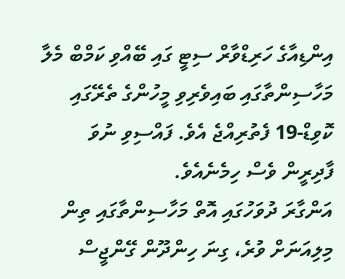އިންޑިއާގެ ހަރިޑްވާރް ސިޓީ ގައި ބޭއްވި ކަމްބް މެލާ މަހާސިންތާގައި ބައިވެރިވި މީހުންގެ ތެރޭގައި ކޮވިޑް-19 ފެތުރިއްޖެ އެވެ. ފައްސިވި ނުވަ ފާދިރީން ވެސް ހިމެނެއެވެ.
އަންގާރަ ދުވަހުގައި އޮތް މަހާސިންތާގައި ތިން މިލިއަނަށް ވުރެ، ގިނަ ހިންދޫން ގޭންޖީސް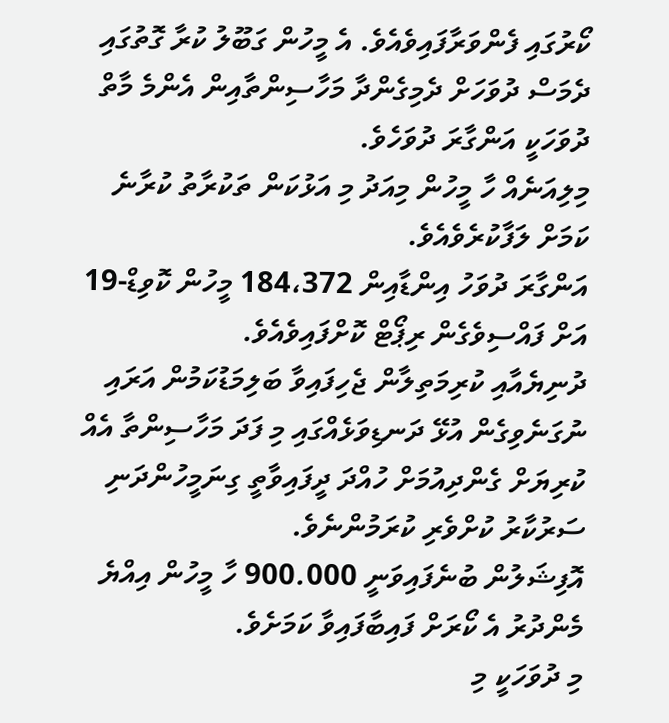ކޯރުގައި ފެންވަރާފައިވެއެވެ. އެ މީހުން ގަބޫލު ކުރާ ގޮތުގައި ދެމަސް ދުވަހަށް ދެމިގެންދާ މަހާސިންތާއިން އެންމެ މާތް ދުވަހަކީ އަންގާރަ ދުވަހެވެ.
މިލިއަނެއް ހާ މީހުން މިއަދު މި އަޅުކަން ތަކުރާތު ކުރާނެ ކަމަށް ލަފާކުރެވެއެވެ.
އަންގާރަ ދުވަހު އިންޑާއިން 184،372 މީހުން ކޮވިޑް-19 އަށް ފައްސިވެގެން ރިޕޯޓް ކޮށްފައިވެއެވެ.
ދުނިޔެއާއި ކުރިމަތިލާން ޖެހިފައިވާ ބަލިމަޑުކަމުން އަރައި ނުގަނެވިގެން އުޅޭ ދަނޑިވަޅެއްގައި މި ފަދަ މަހާސިންތާ އެއް ކުރިޔަށް ގެންދިއުމަށް ހުއްދަ ދީފައިވާތީ ގިނަމީހުންދަނި ސަރުކާރު ކުށްވެރި ކުރަމުންނެވެ.
އޮފިޝަލުން ބުނެފައިވަނީ 900.000 ހާ މީހުން އިއްޔެ މެންދުރު އެ ކޯރަށް ފައިބާފައިވާ ކަމަށެވެ.
މި ދުވަހަކީ މި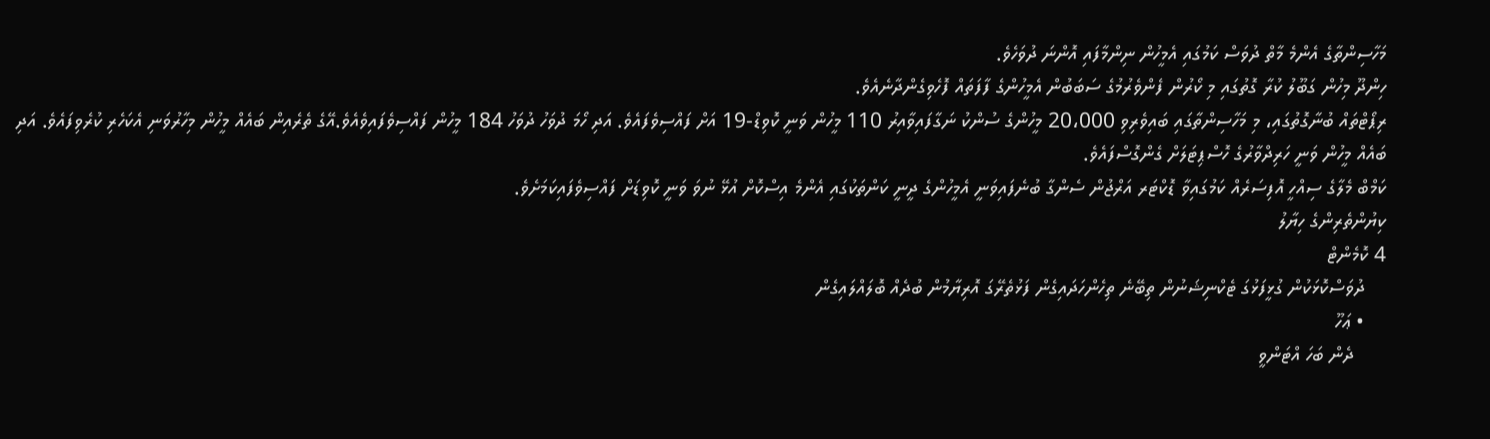މަހާސިންތާގެ އެންމެ މާތް ދުވަސް ކަމުގައި އެމީހުން ނިންމާފައި އޮންނަ ދުވަހެވެ.
ހިންދޫ މިހުން ގަބޫލު ކުރާ ގޮތުގައި މި ކޯރުން ފެންވެރުމުގެ ސަބަބުން އެމީހުންގެ ފާފަތައް ފޮހެވިގެންދާނެއެވެ.
ރިޕޯޓްތައް ބުނާގޮތުގައި، މި މަހާސިންތާގައި ބައިވެރިވި 20،000 މީހުންގެ ސުންކު ނަގާފައިވާއިރު 110 މީހުން ވަނީ ކޮވިޑް-19 އަށް ފައްސިވެފައެވެ. އަދި ހޯމަ ދުވަހު ދުވަހު 184 މީހުން ފައްސިވެފައިވެއެވެ.އޭގެ ތެރެއިން ބައެއް މީހުން މިހާރުވަނި އެކަހެރި ކުރެވިފައެވެ. އަދި ބައެއް މީހުން ވަނީ ހަރިދްވާރުގެ ހޮސްޕިޓަލަށް ގެންގޮސްފައެވެ.
ކަމްބް މެލާގެ ސިއްހީ އޮފިސަރެއް ކަމުގައިވާ ޑޮކްޓަރ އަރްޖުން ސެންގާ ބުނެފައިވަނީ އެމީހުންގެ ދީނީ ކަންތަކުގައި އެންމެ އިސްކޮށް އުޅޭ ނުވަ ވަނީ ކޮވިޑަށް ފައްސިވެފައިކަމަށެވެ.
ކިޔުންތެރިންގެ ހިޔާލު
4 ކޮމެންޓް
    ދުވަސްކޮޅަކުން ގުޅީފަޅުގަ ޓެކްނިޝަނުން ތިބޭނެ ތިހެންހަދައިގެން ފަޅުތެރޭގަ އޮރިޔާމުން ބުދެއް ބޮލައްލައިގެން
    • ޢަހޫ
      ދެން ބަހަ އްޓަންވީ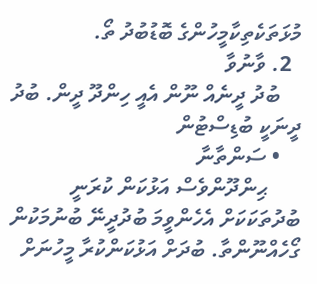މުޅަތަކެތިކާމީހުންގެ ބޮޑުބުދު ތޯ.
  2. ވާނުވާ
    ބުދު ދީނެއް ނޫން އެއީ ހިންދޫ ދީން. ބުދު ދީނަކީ ބުޑިސްޓުން
    • ސަންތާނާ
      ޙިންދޫންވެސް އަޅުކަން ކުރަނީ ބުދުތަކަކަށް އެހެންވީމަ ބުދުދީނޭ ބުނުމަކުން ގޯހެއްނޫންތާ. ބުދަށް އަޅުކަންކުރާ މީހުނަށް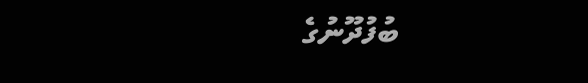ބުފުދޫނުގެ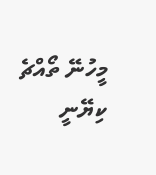މީހުނޭ ތޯއްޗެ ކިޔޭނީ